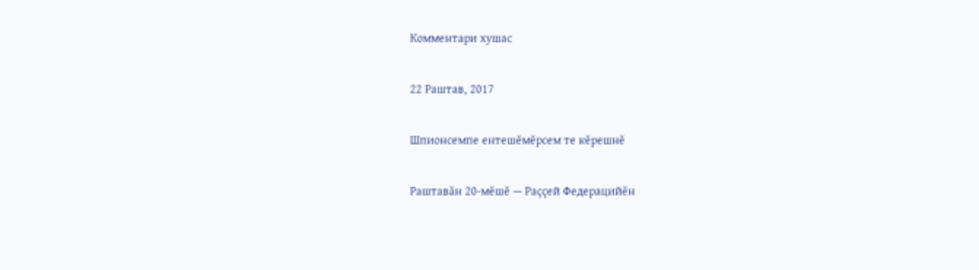Комментари хушас

22 Раштав, 2017

Шпионсемпе ентешĕмĕрсем те кĕрешнĕ

Раштавăн 20-мĕшĕ — Раççей Федерацийĕн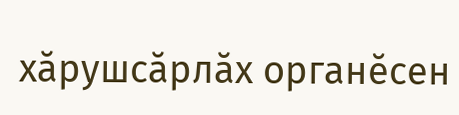хăрушсăрлăх органĕсен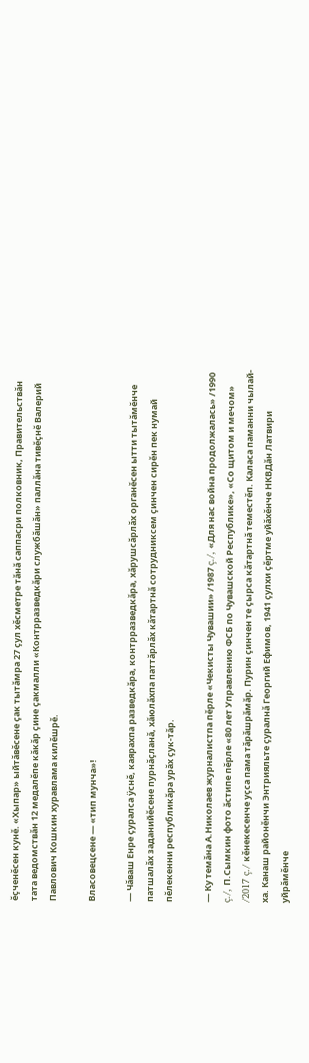ĕçченĕсен кунĕ. «Хыпар» ыйтăвĕсене çак тытăмра 27 çул хĕсметре тăнă саппасри полковник, Правительствăн тата ведомствăн 12 медалĕпе кăкăр çине çакмалли «Контрразведкăри службăшăн» паллăна тивĕçнĕ Валерий Павлович Кошкин хуравлама килĕшрĕ.

Власовецсене — «тип мунча»!

— Чăваш Енре çуралса ÿснĕ, каярахпа разведкăра, контрразведкăра, хăрушсăрлăх органĕсен ытти тытăмĕнче патшалăх заданийĕсене пурнăçланă, хăюлăхпа паттăрлăх кăтартнă сотрудниксем çинчен сирĕн пек нумай пĕлекенни республикăра урăх çук-тăр.

— Ку темăна А.Николаев журналистпа пĕрле «Чекисты Чувашии» /1987 ç./, «Для нас война продолжалась» /1990 ç./, П.Сымкин фото ăстипе пĕрле «80 лет Управлению ФСБ по Чувашской Республике», «Со щитом и мечом» /2017 ç./ кĕнекесенче уçса пама тăрăшрăмăр. Пурин çинчен те çырса кăтартнă теместĕп. Каласа паманни чылай-ха. Канаш районĕнчи Энтрияльте çуралнă Георгий Ефимов, 1941 çулхи çĕртме уйăхĕнче НКВДăн Латвири уйрăмĕнче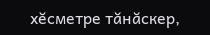хĕсметре тăнăскер,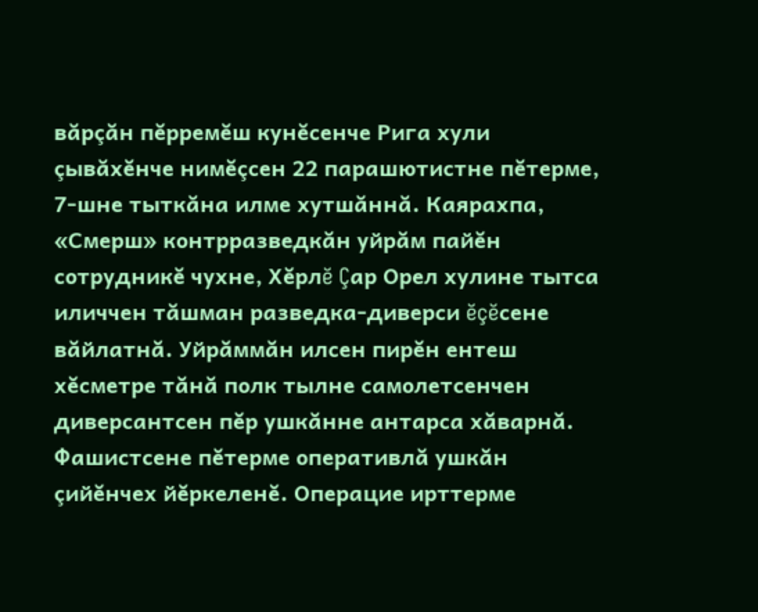вăрçăн пĕрремĕш кунĕсенче Рига хули çывăхĕнче нимĕçсен 22 парашютистне пĕтерме, 7-шне тыткăна илме хутшăннă. Каярахпа, «Смерш» контрразведкăн уйрăм пайĕн сотрудникĕ чухне, Хĕрлĕ Çар Орел хулине тытса иличчен тăшман разведка-диверси ĕçĕсене вăйлатнă. Уйрăммăн илсен пирĕн ентеш хĕсметре тăнă полк тылне самолетсенчен диверсантсен пĕр ушкăнне антарса хăварнă. Фашистсене пĕтерме оперативлă ушкăн çийĕнчех йĕркеленĕ. Операцие ирттерме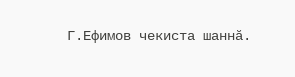Г.Ефимов чекиста шаннă.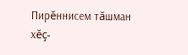Пирĕннисем тăшман хĕç-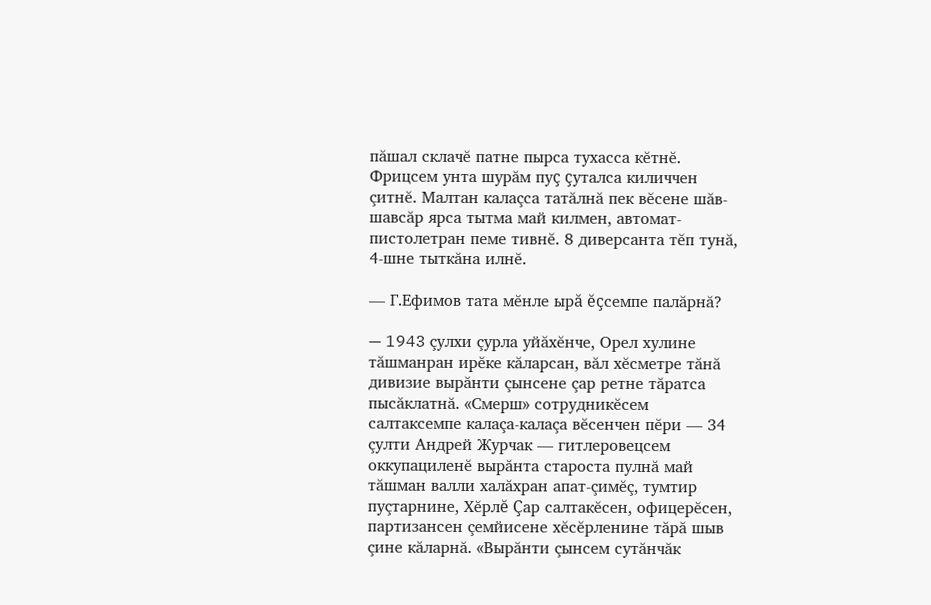пăшал склачĕ патне пырса тухасса кĕтнĕ. Фрицсем унта шурăм пуç çуталса киличчен çитнĕ. Малтан калаçса татăлнă пек вĕсене шăв-шавсăр ярса тытма май килмен, автомат-пистолетран пеме тивнĕ. 8 диверсанта тĕп тунă, 4-шне тыткăна илнĕ.

— Г.Ефимов тата мĕнле ырă ĕçсемпе палăрнă?

— 1943 çулхи çурла уйăхĕнче, Орел хулине тăшманран ирĕке кăларсан, вăл хĕсметре тăнă дивизие вырăнти çынсене çар ретне тăратса пысăклатнă. «Смерш» сотрудникĕсем салтаксемпе калаçа-калаçа вĕсенчен пĕри — 34 çулти Андрей Журчак — гитлеровецсем оккупациленĕ вырăнта староста пулнă май тăшман валли халăхран апат-çимĕç, тумтир пуçтарнине, Хĕрлĕ Çар салтакĕсен, офицерĕсен, партизансен çемйисене хĕсĕрленине тăрă шыв çине кăларнă. «Вырăнти çынсем сутăнчăк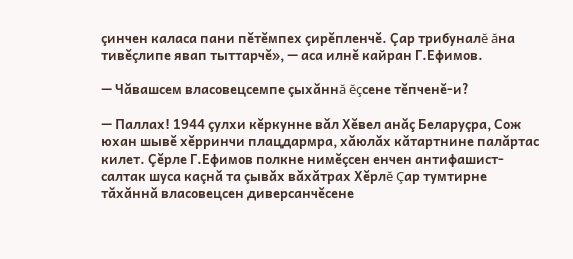çинчен каласа пани пĕтĕмпех çирĕпленчĕ. Çар трибуналĕ ăна тивĕçлипе явап тыттарчĕ», — аса илнĕ кайран Г.Ефимов.

— Чăвашсем власовецсемпе çыхăннă ĕçсене тĕпченĕ-и?

— Паллах! 1944 çулхи кĕркунне вăл Хĕвел анăç Беларуçра, Сож юхан шывĕ хĕрринчи плацдармра, хăюлăх кăтартнине палăртас килет. Çĕрле Г.Ефимов полкне нимĕçсен енчен антифашист-салтак шуса каçнă та çывăх вăхăтрах Хĕрлĕ Çар тумтирне тăхăннă власовецсен диверсанчĕсене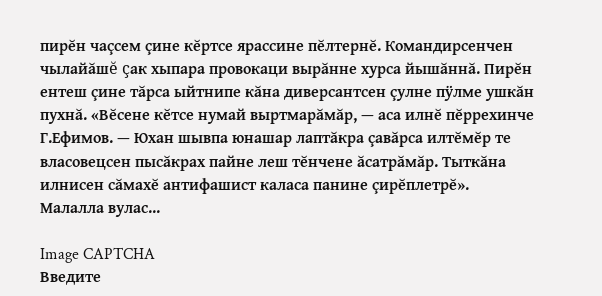пирĕн чаçсем çине кĕртсе ярассине пĕлтернĕ. Командирсенчен чылайăшĕ çак хыпара провокаци вырăнне хурса йышăннă. Пирĕн ентеш çине тăрса ыйтнипе кăна диверсантсен çулне пÿлме ушкăн пухнă. «Вĕсене кĕтсе нумай выртмарăмăр, — аса илнĕ пĕррехинче Г.Ефимов. — Юхан шывпа юнашар лаптăкра çавăрса илтĕмĕр те власовецсен пысăкрах пайне леш тĕнчене ăсатрăмăр. Тыткăна илнисен сăмахĕ антифашист каласа панине çирĕплетрĕ». Малалла вулас...

Image CAPTCHA
Введите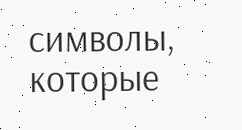символы, которые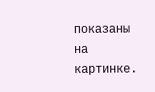показаны на картинке.